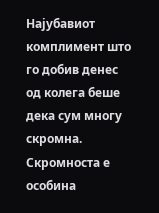Најубавиот комплимент што го добив денес од колега беше дека сум многу скромна. Скромноста е особина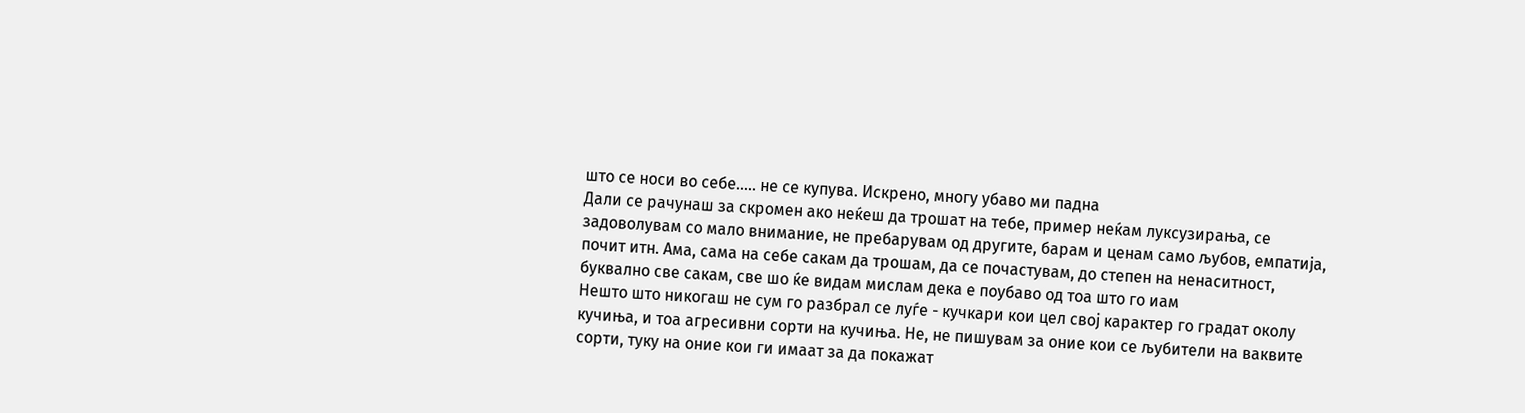што се носи во себе..... не се купува. Искрено, многу убаво ми падна
Дали се рачунаш за скромен ако неќеш да трошат на тебе, пример неќам луксузирања, се задоволувам со мало внимание, не пребарувам од другите, барам и ценам само љубов, емпатија, почит итн. Ама, сама на себе сакам да трошам, да се почастувам, до степен на ненаситност, буквално све сакам, све шо ќе видам мислам дека е поубаво од тоа што го иам
Нешто што никогаш не сум го разбрал се луѓе - кучкари кои цел свој карактер го градат околу кучиња, и тоа агресивни сорти на кучиња. Не, не пишувам за оние кои се љубители на ваквите сорти, туку на оние кои ги имаат за да покажат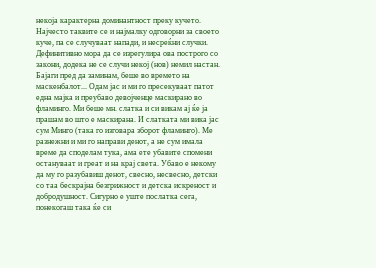некоја карактерна доминантност преку кучето. Најчесто таквите се и најмалку одговорни за своето куче, па се случуваат напади, и несреќни случки. Дефинитивно мора да се изрегулира ова построго со закони, додека не се случи некој (нов) немил настан.
Бајаги пред да заминам, беше во времето на маскенбалот... Одам јас и ми го пресекуваат патот една мајка и преубаво девојченце маскирано во фламинго. Ми беше мн. слатка и си викам ај ќе ја прашам во што е маскирана. И слатката ми вика јас сум Минго (така го изговара зборот фламинго). Ме разнежни и ми го направи денот, а не сум имала време да споделам тука, ама ете убавите спомени остануваат и греат и на крај света. Убаво е некому да му го разубавиш денот, свесно, несвесно, детски со таа бескрајна безгрижност и детска искреност и добродушност. Сигурно е уште послатка сега, понекогаш така ќе си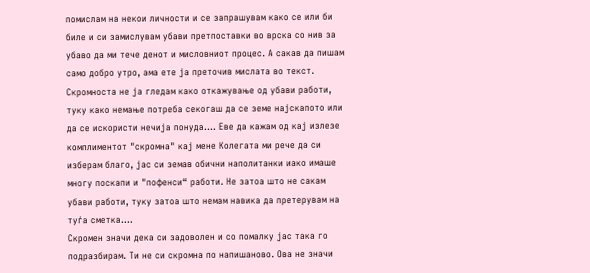помислам на некои личности и се запрашувам како се или би биле и си замислувам убави претпоставки во врска со нив за убаво да ми тече денот и мисловниот процес. А сакав да пишам само добро утро, ама ете ја преточив мислата во текст.
Скромноста не ја гледам како откажување од убави работи, туку како немање потреба секогаш да се земе најскапото или да се искористи нечија понуда.... Еве да кажам од кај излезе комплиментот "скромна" кај мене Колегата ми рече да си изберам благо, јас си земав обични наполитанки иако имаше многу поскапи и "пофенси“ работи. Не затоа што не сакам убави работи, туку затоа што немам навика да претерувам на туѓа сметка....
Скромен значи дека си задоволен и со помалку јас така го подразбирам. Ти не си скромна по напишаново. Ова не значи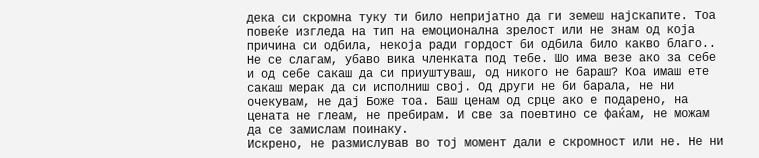дека си скромна туку ти било непријатно да ги земеш најскапите. Тоа повеќе изгледа на тип на емоционална зрелост или не знам од која причина си одбила, некоја ради гордост би одбила било какво благо..
Не се слагам, убаво вика членката под тебе. Шо има везе ако за себе и од себе сакаш да си приуштуваш, од никого не бараш? Коа имаш ете сакаш мерак да си исполниш свој. Од други не би барала, не ни очекувам, не дај Боже тоа. Баш ценам од срце ако е подарено, на цената не глеам, не пребирам. И све за поевтино се фаќам, не можам да се замислам поинаку.
Искрено, не размислував во тој момент дали е скромност или не. Не ни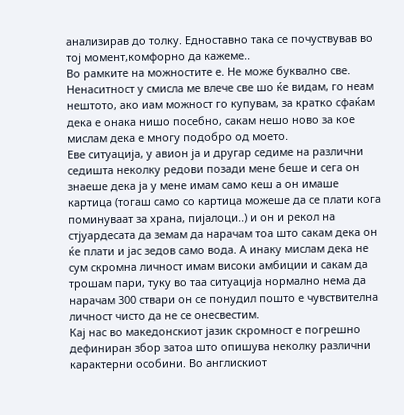анализирав до толку. Едноставно така се почуствував во тој момент,комфорно да кажеме..
Во рамките на можностите е. Не може буквално све. Ненаситност у смисла ме влече све шо ќе видам, го неам нештото, ако иам можност го купувам, за кратко сфаќам дека е онака нишо посебно, сакам нешо ново за кое мислам дека е многу подобро од моето.
Еве ситуација, у авион ја и другар седиме на различни седишта неколку редови позади мене беше и сега он знаеше дека ја у мене имам само кеш а он имаше картица (тогаш само со картица можеше да се плати кога поминуваат за храна, пијалоци..) и он и рекол на стјуардесата да земам да нарачам тоа што сакам дека он ќе плати и јас зедов само вода. А инаку мислам дека не сум скромна личност имам високи амбиции и сакам да трошам пари, туку во таа ситуација нормално нема да нарачам 300 ствари он се понудил пошто е чувствителна личност чисто да не се онесвестим.
Кај нас во македонскиот јазик скромност е погрешно дефиниран збор затоа што опишува неколку различни карактерни особини. Во aнглискиот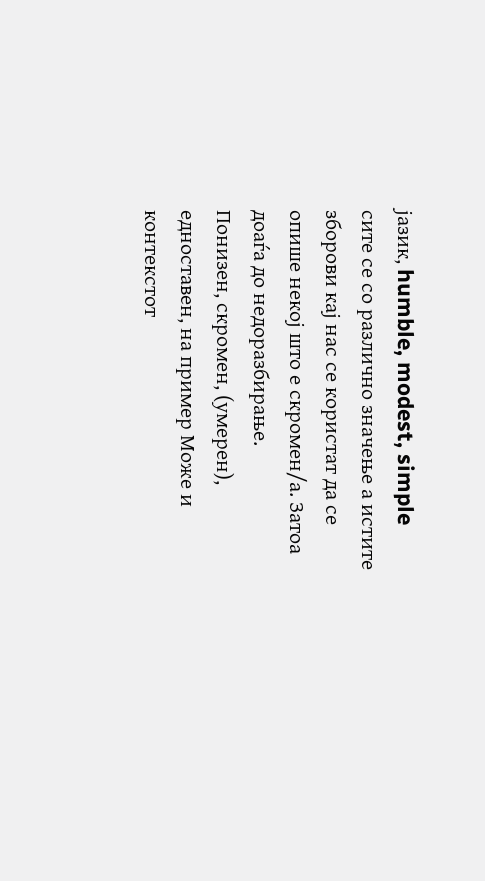јазик, humble, modest, simple сите се со различно значење а истите зборови кај нас се користат да се опише некој што е скромен/а. Затоа доаѓа до недоразбирање.
Понизен, скромен, (умерен), едноставен, на пример Може и контекстот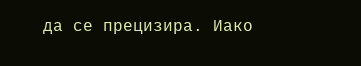да се прецизира. Иако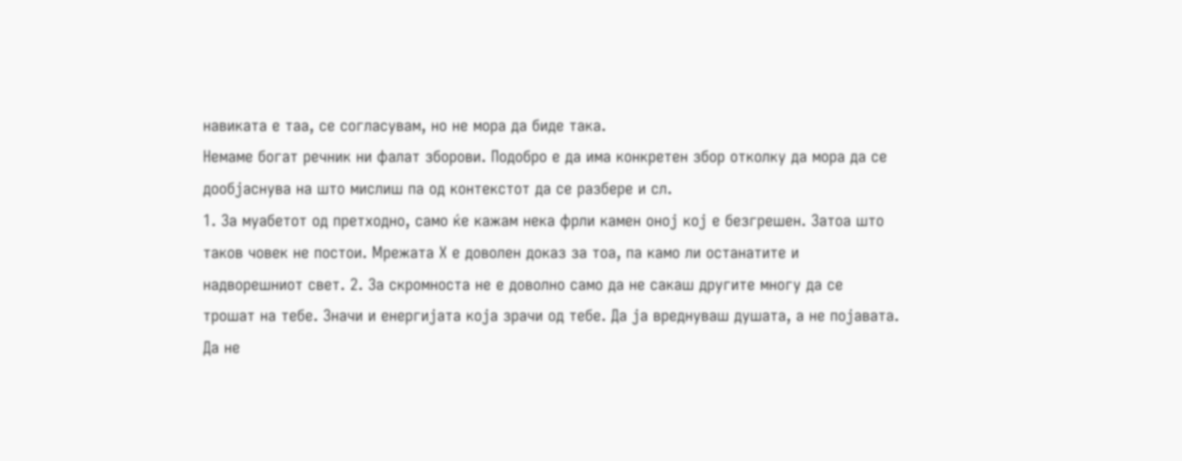навиката е таа, се согласувам, но не мора да биде така.
Немаме богат речник ни фалат зборови. Подобро е да има конкретен збор отколку да мора да се дообјаснува на што мислиш па од контекстот да се разбере и сл.
1. За муабетот од претходно, само ќе кажам нека фрли камен оној кој е безгрешен. Затоа што таков човек не постои. Мрежата Х е доволен доказ за тоа, па камо ли останатите и надворешниот свет. 2. За скромноста не е доволно само да не сакаш другите многу да се трошат на тебе. Значи и енергијата која зрачи од тебе. Да ја вреднуваш душата, а не појавата. Да не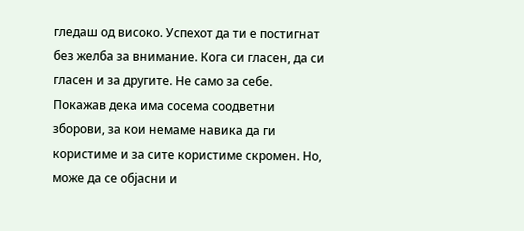гледаш од високо. Успехот да ти е постигнат без желба за внимание. Кога си гласен, да си гласен и за другите. Не само за себе.
Покажав дека има сосема соодветни зборови, за кои немаме навика да ги користиме и за сите користиме скромен. Но, може да се објасни и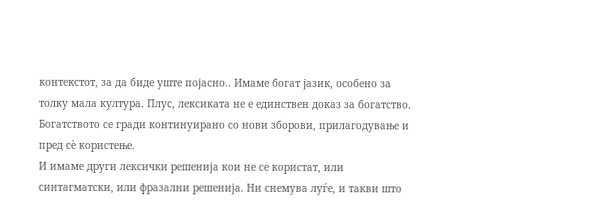контекстот, за да биде уште појасно.. Имаме богат јазик, особено за толку мала култура. Плус, лексиката не е единствен доказ за богатство. Богатството се гради континуирано со нови зборови, прилагодување и пред сѐ користење.
И имаме други лексички решенија кои не се користат, или синтагматски, или фразални решенија. Ни снемува луѓе, и такви што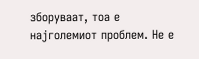зборуваат, тоа е најголемиот проблем. Не е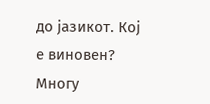до јазикот. Кој е виновен? Многу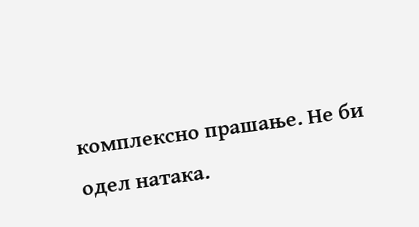комплексно прашање. Не би одел натака.